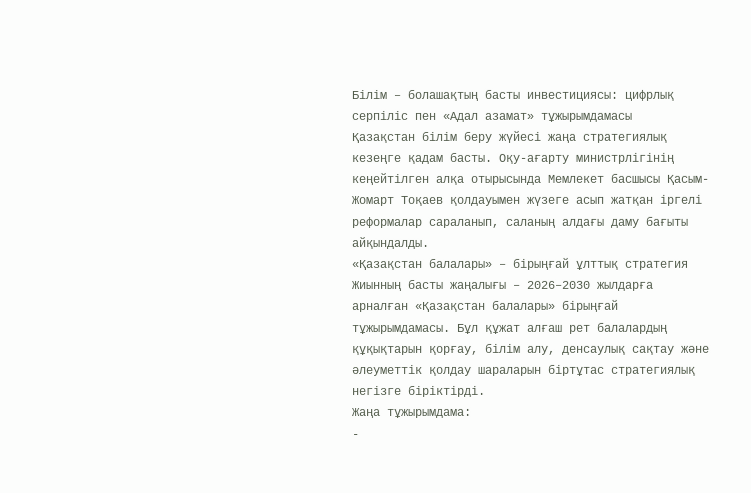Білім – болашақтың басты инвестициясы: цифрлық серпіліс пен «Адал азамат» тұжырымдамасы
Қазақстан білім беру жүйесі жаңа стратегиялық кезеңге қадам басты. Оқу-ағарту министрлігінің кеңейтілген алқа отырысында Мемлекет басшысы Қасым-Жомарт Тоқаев қолдауымен жүзеге асып жатқан іргелі реформалар сараланып, саланың алдағы даму бағыты айқындалды.
«Қазақстан балалары» – бірыңғай ұлттық стратегия
Жиынның басты жаңалығы – 2026–2030 жылдарға арналған «Қазақстан балалары» бірыңғай тұжырымдамасы. Бұл құжат алғаш рет балалардың құқықтарын қорғау, білім алу, денсаулық сақтау және әлеуметтік қолдау шараларын біртұтас стратегиялық негізге біріктірді.
Жаңа тұжырымдама:
-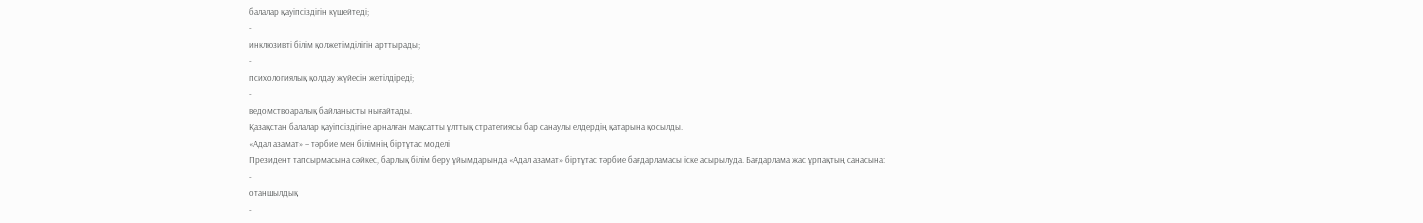балалар қауіпсіздігін күшейтеді;
-
инклюзивті білім қолжетімділігін арттырады;
-
психологиялық қолдау жүйесін жетілдіреді;
-
ведомствоаралық байланысты нығайтады.
Қазақстан балалар қауіпсіздігіне арналған мақсатты ұлттық стратегиясы бар санаулы елдердің қатарына қосылды.
«Адал азамат» – тәрбие мен білімнің біртұтас моделі
Президент тапсырмасына сәйкес, барлық білім беру ұйымдарында «Адал азамат» біртұтас тәрбие бағдарламасы іске асырылуда. Бағдарлама жас ұрпақтың санасына:
-
отаншылдық
-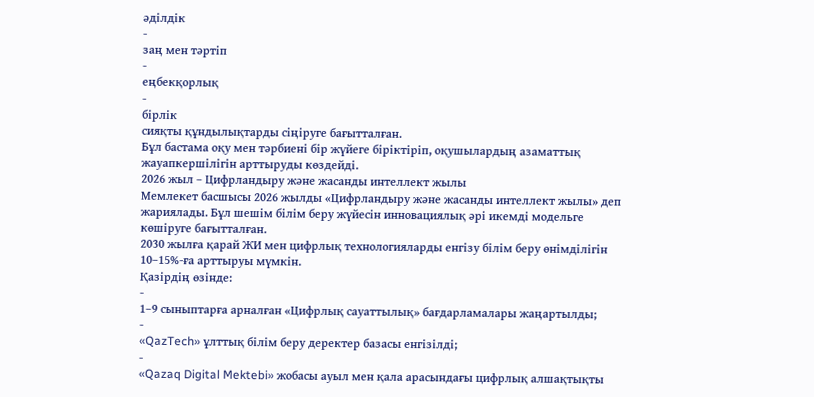әділдік
-
заң мен тәртіп
-
еңбекқорлық
-
бірлік
сияқты құндылықтарды сіңіруге бағытталған.
Бұл бастама оқу мен тәрбиені бір жүйеге біріктіріп, оқушылардың азаматтық жауапкершілігін арттыруды көздейді.
2026 жыл – Цифрландыру және жасанды интеллект жылы
Мемлекет басшысы 2026 жылды «Цифрландыру және жасанды интеллект жылы» деп жариялады. Бұл шешім білім беру жүйесін инновациялық әрі икемді модельге көшіруге бағытталған.
2030 жылға қарай ЖИ мен цифрлық технологияларды енгізу білім беру өнімділігін 10–15%-ға арттыруы мүмкін.
Қазірдің өзінде:
-
1–9 сыныптарға арналған «Цифрлық сауаттылық» бағдарламалары жаңартылды;
-
«QazTech» ұлттық білім беру деректер базасы енгізілді;
-
«Qazaq Digital Mektebi» жобасы ауыл мен қала арасындағы цифрлық алшақтықты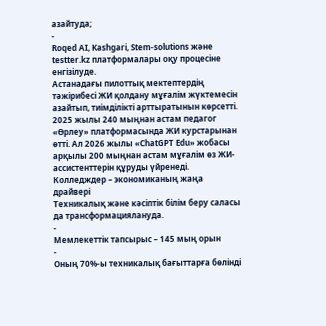азайтуда;
-
Roqed AI, Kashgari, Stem-solutions және testter.kz платформалары оқу процесіне енгізілуде.
Астанадағы пилоттық мектептердің тәжірибесі ЖИ қолдану мұғалім жүктемесін азайтып, тиімділікті арттыратынын көрсетті.
2025 жылы 240 мыңнан астам педагог «Өрлеу» платформасында ЖИ курстарынан өтті. Ал 2026 жылы «ChatGPT Edu» жобасы арқылы 200 мыңнан астам мұғалім өз ЖИ-ассистенттерін құруды үйренеді.
Колледждер – экономиканың жаңа драйвері
Техникалық және кәсіптік білім беру саласы да трансформациялануда.
-
Мемлекеттік тапсырыс – 145 мың орын
-
Оның 70%-ы техникалық бағыттарға бөлінді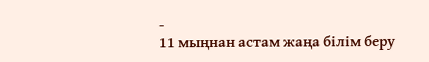-
11 мыңнан астам жаңа білім беру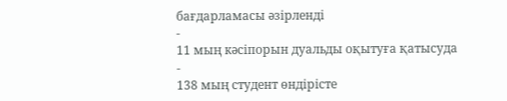бағдарламасы әзірленді
-
11 мың кәсіпорын дуальды оқытуға қатысуда
-
138 мың студент өндірісте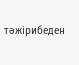тәжірибеден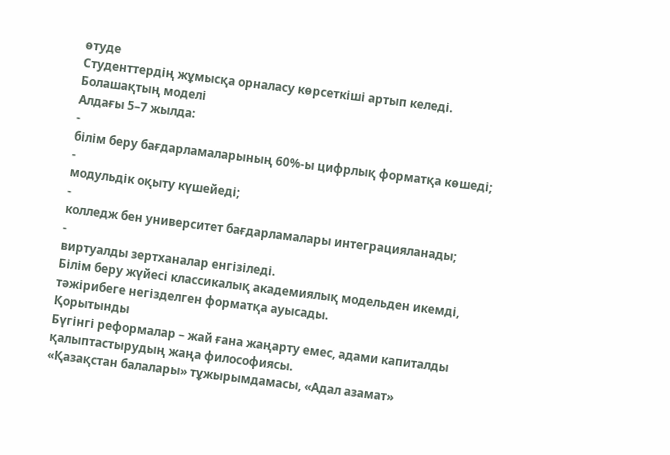өтуде
Студенттердің жұмысқа орналасу көрсеткіші артып келеді.
Болашақтың моделі
Алдағы 5–7 жылда:
-
білім беру бағдарламаларының 60%-ы цифрлық форматқа көшеді;
-
модульдік оқыту күшейеді;
-
колледж бен университет бағдарламалары интеграцияланады;
-
виртуалды зертханалар енгізіледі.
Білім беру жүйесі классикалық академиялық модельден икемді, тәжірибеге негізделген форматқа ауысады.
Қорытынды
Бүгінгі реформалар – жай ғана жаңарту емес, адами капиталды қалыптастырудың жаңа философиясы.
«Қазақстан балалары» тұжырымдамасы, «Адал азамат»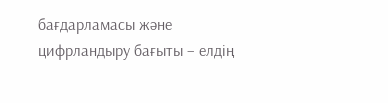бағдарламасы және цифрландыру бағыты – елдің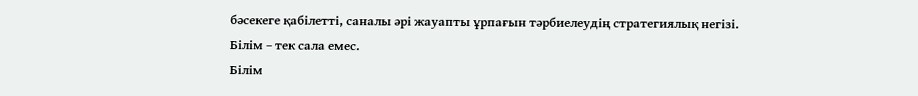бәсекеге қабілетті, саналы әрі жауапты ұрпағын тәрбиелеудің стратегиялық негізі.
Білім – тек сала емес.
Білім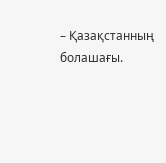– Қазақстанның болашағы.